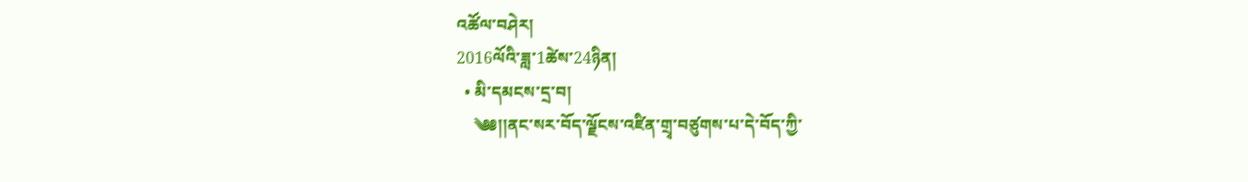འཚོལ་བཤེར།
2016ལོའི་ཟླ་1ཚེས་24ཉིན།
  • མི་དམངས་དྲ་བ།
    ༄༅།།ནང་སར་བོད་ལྗོངས་འཛིན་གྲྭ་བཙུགས་པ་དེ་བོད་ཀྱི་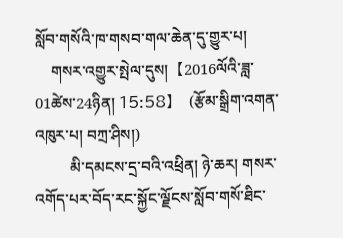སློབ་གསོའི་ཁ་གསབ་གལ་ཆེན་དུ་གྱུར་པ།
    གསར་འགྱུར་སྤེལ་དུས།  【2016ལོའི་ཟླ་ 01ཚེས་24ཉིན། 15:58】   (རྩོམ་སྒྲིག་འགན་འཁུར་པ། བཀྲ་ཤིས།)
         མི་དམངས་དྲ་བའི་འཕྲིན། ཉེ་ཆར། གསར་འགོད་པར་བོད་རང་སྐྱོང་ལྗོངས་སློབ་གསོ་ཐིང་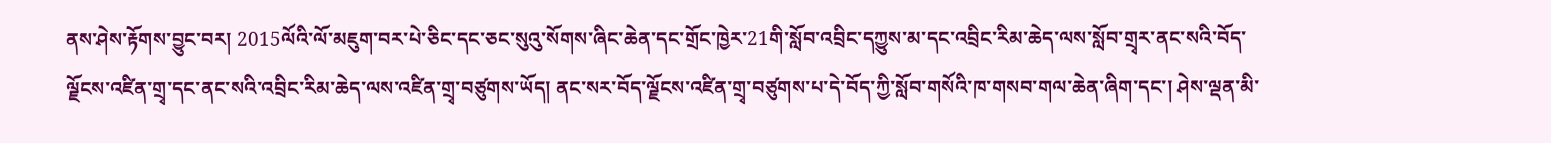ནས་ཤེས་རྟོགས་བྱུང་བར། 2015ལོའི་ལོ་མཇུག་བར་པེ་ཅིང་དང་ཅང་སུའུ་སོགས་ཞིང་ཆེན་དང་གྲོང་ཁྱེར་21གི་སློབ་འབྲིང་དཀྱུས་མ་དང་འབྲིང་རིམ་ཆེད་ལས་སློབ་གྲྭར་ནང་སའི་བོད་ལྗོངས་འཛིན་གྲྭ་དང་ནང་སའི་འབྲིང་རིམ་ཆེད་ལས་འཛིན་གྲྭ་བཙུགས་ཡོད། ནང་སར་བོད་ལྗོངས་འཛིན་གྲྭ་བཙུགས་པ་དེ་བོད་ཀྱི་སློབ་གསོའི་ཁ་གསབ་གལ་ཆེན་ཞིག་དང་། ཤེས་ལྡན་མི་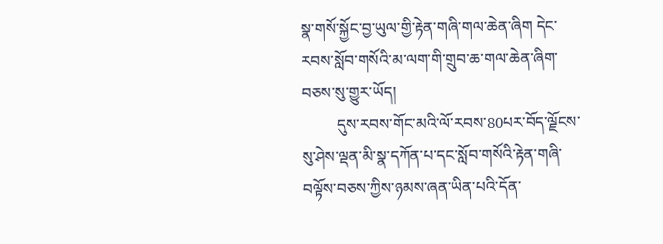སྣ་གསོ་སྐྱོང་བྱ་ཡུལ་གྱི་རྟེན་གཞི་གལ་ཆེན་ཞིག དེང་རབས་སློབ་གསོའི་མ་ལག་གི་གྲུབ་ཆ་གལ་ཆེན་ཞིག་བཅས་སུ་གྱུར་ཡོད།
         དུས་རབས་གོང་མའི་ལོ་རབས་80པར་བོད་ལྗོངས་སུ་ཤེས་ལྡན་མི་སྣ་དཀོན་པ་དང་སློབ་གསོའི་རྟེན་གཞི་བལྟོས་བཅས་ཀྱིས་ཉམས་ཞན་ཡིན་པའི་དོན་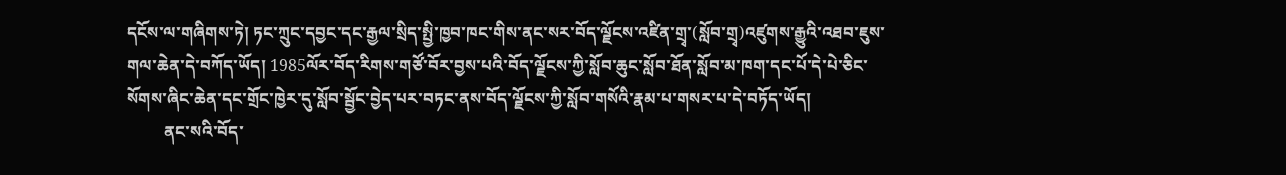དངོས་ལ་གཞིགས་ཏེ། ཏང་ཀྲུང་དབྱང་དང་རྒྱལ་སྲིད་སྤྱི་ཁྱབ་ཁང་གིས་ནང་སར་བོད་ལྗོངས་འཛིན་གྲྭ་(སློབ་གྲྭ)འཛུགས་རྒྱུའི་འཐབ་ཇུས་གལ་ཆེན་དེ་བཀོད་ཡོད། 1985ལོར་བོད་རིགས་གཙོ་བོར་བྱས་པའི་བོད་ལྗོངས་ཀྱི་སློབ་ཆུང་སློབ་ཐོན་སློབ་མ་ཁག་དང་པོ་དེ་པེ་ཅིང་སོགས་ཞིང་ཆེན་དང་གྲོང་ཁྱེར་དུ་སློབ་སྦྱོང་བྱེད་པར་བཏང་ནས་བོད་ལྗོངས་ཀྱི་སློབ་གསོའི་རྣམ་པ་གསར་པ་དེ་བཏོད་ཡོད།
         ནང་སའི་བོད་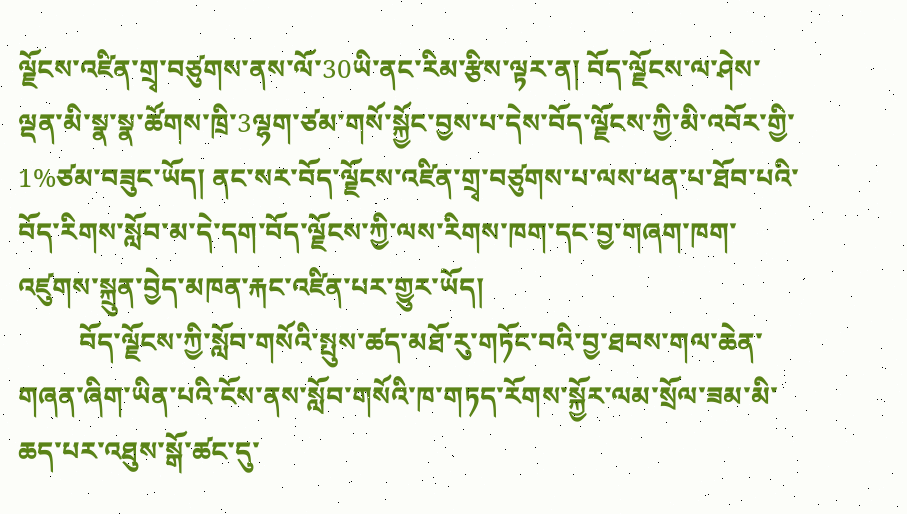ལྗོངས་འཛིན་གྲྭ་བཙུགས་ནས་ལོ་30ཡི་ནང་རིམ་རྩིས་ལྟར་ན། བོད་ལྗོངས་ལ་ཤེས་ལྡན་མི་སྣ་སྣ་ཚོགས་ཁྲི་3ལྷག་ཙམ་གསོ་སྐྱོང་བྱས་པ་དེས་བོད་ལྗོངས་ཀྱི་མི་འབོར་གྱི་1%ཙམ་བཟུང་ཡོད། ནང་སར་བོད་ལྗོངས་འཛིན་གྲྭ་བཙུགས་པ་ལས་ཕན་པ་ཐོབ་པའི་བོད་རིགས་སློབ་མ་དེ་དག་བོད་ལྗོངས་ཀྱི་ལས་རིགས་ཁག་དང་བྱ་གཞག་ཁག་འཛུགས་སྐྲུན་བྱེད་མཁན་རྐང་འཛིན་པར་གྱུར་ཡོད།
         བོད་ལྗོངས་ཀྱི་སློབ་གསོའི་སྤུས་ཚད་མཐོ་རུ་གཏོང་བའི་བྱ་ཐབས་གལ་ཆེན་གཞན་ཞིག་ཡིན་པའི་ངོས་ནས་སློབ་གསོའི་ཁ་གཏད་རོགས་སྐྱོར་ལམ་སྲོལ་ཟམ་མི་ཆད་པར་འཐུས་སྒོ་ཚང་དུ་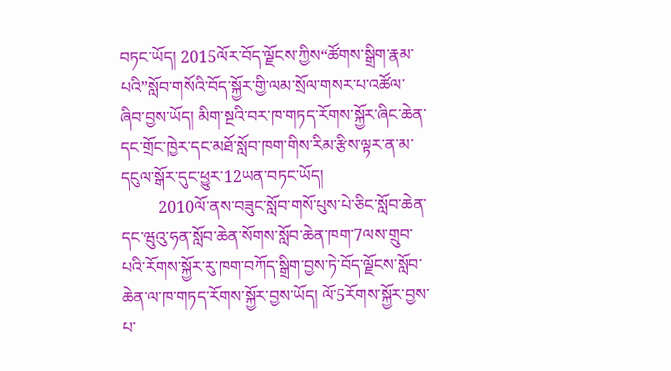བཏང་ཡོད། 2015ལོར་བོད་ལྗོངས་ཀྱིས“ཚོགས་སྒྲིག་རྣམ་པའི”སློབ་གསོའི་བོད་སྐྱོར་གྱི་ལམ་སྲོལ་གསར་པ་འཚོལ་ཞིབ་བྱས་ཡོད། མིག་སྔའི་བར་ཁ་གཏད་རོགས་སྐྱོར་ཞིང་ཆེན་དང་གྲོང་ཁྱེར་དང་མཐོ་སློབ་ཁག་གིས་རིམ་རྩིས་ལྟར་ན་མ་དངུལ་སྒོར་དུང་ཕྱུར་12ཡན་བཏང་ཡོད།
         2010ལོ་ནས་བཟུང་སློབ་གསོ་པུས་པེ་ཅིང་སློབ་ཆེན་དང་ཝུའུ་ཧན་སློབ་ཆེན་སོགས་སློབ་ཆེན་ཁག་7ལས་གྲུབ་པའི་རོགས་སྐྱོར་རུ་ཁག་བཀོད་སྒྲིག་བྱས་ཏེ་བོད་ལྗོངས་སློབ་ཆེན་ལ་ཁ་གཏད་རོགས་སྐྱོར་བྱས་ཡོད། ལོ་5རོགས་སྐྱོར་བྱས་པ་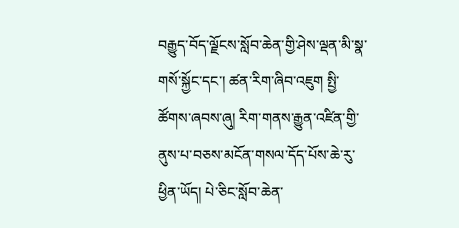བརྒྱུད་བོད་ལྗོངས་སློབ་ཆེན་གྱི་ཤེས་ལྡན་མི་སྣ་གསོ་སྐྱོང་དང་། ཚན་རིག་ཞིབ་འཇུག སྤྱི་ཚོགས་ཞབས་ཞུ། རིག་གནས་རྒྱུན་འཛིན་གྱི་ནུས་པ་བཅས་མངོན་གསལ་དོད་པོས་ཆེ་རུ་ཕྱིན་ཡོད། པེ་ཅིང་སློབ་ཆེན་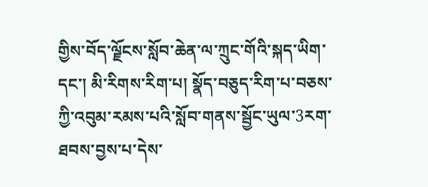གྱིས་བོད་ལྗོངས་སློབ་ཆེན་ལ་ཀྲུང་གོའི་སྐད་ཡིག་དང་། མི་རིགས་རིག་པ། སྣོད་བཅུད་རིག་པ་བཅས་ཀྱི་འབུམ་རམས་པའི་སློབ་གནས་སྦྱོང་ཡུལ་3རག་ཐབས་བྱས་པ་དེས་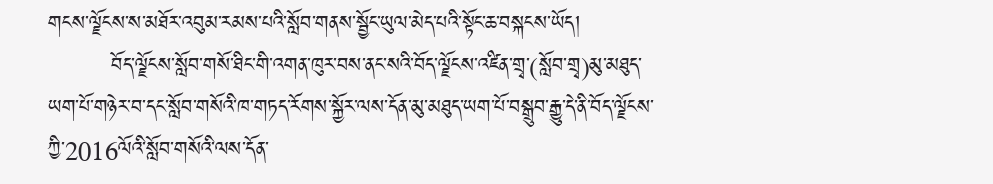གངས་ལྗོངས་ས་མཐོར་འབུམ་རམས་པའི་སློབ་གནས་སྦྱོང་ཡུལ་མེད་པའི་སྟོང་ཆ་བསྐངས་ཡོད།
         བོད་ལྗོངས་སློབ་གསོ་ཐིང་གི་འགན་ཁུར་བས་ནང་སའི་བོད་ལྗོངས་འཛིན་གྲྭ་(སློབ་གྲྭ)མུ་མཐུད་ཡག་པོ་གཉེར་བ་དང་སློབ་གསོའི་ཁ་གཏད་རོགས་སྐྱོར་ལས་དོན་མུ་མཐུད་ཡག་པོ་བསྒྲུབ་རྒྱུ་དེ་ནི་བོད་ལྗོངས་ཀྱི་2016ལོའི་སློབ་གསོའི་ལས་དོན་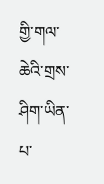གྱི་གལ་ཆེའི་གྲས་ཤིག་ཡིན་པ་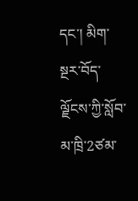དང་། མིག་སྔར་བོད་ལྗོངས་ཀྱི་སློབ་མ་ཁྲི་2ཙམ་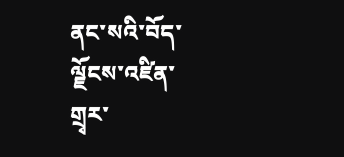ནང་སའི་བོད་ལྗོངས་འཛིན་གྲྭར་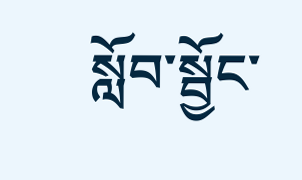སློབ་སྦྱོང་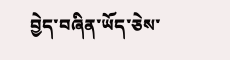བྱེད་བཞིན་ཡོད་ཅེས་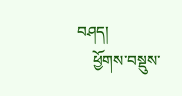བཤད།
    ཕྱོགས་བསྡུས་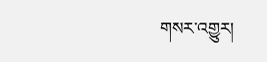གསར་འགྱུར།